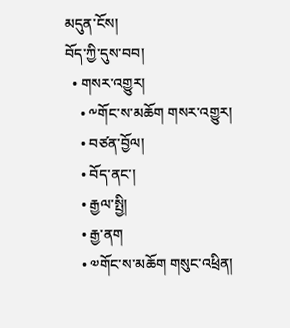མདུན་ངོས།
བོད་ཀྱི་དུས་བབ།
  • གསར་འགྱུར།
    • ༸གོང་ས་མཆོག གསར་འགྱུར།
    • བཙན་བྱོལ།
    • བོད་ནང་།
    • རྒྱལ་སྤྱི།
    • རྒྱ་ནག
    • ༧གོང་ས་མཆོག གསུང་འཕྲིན།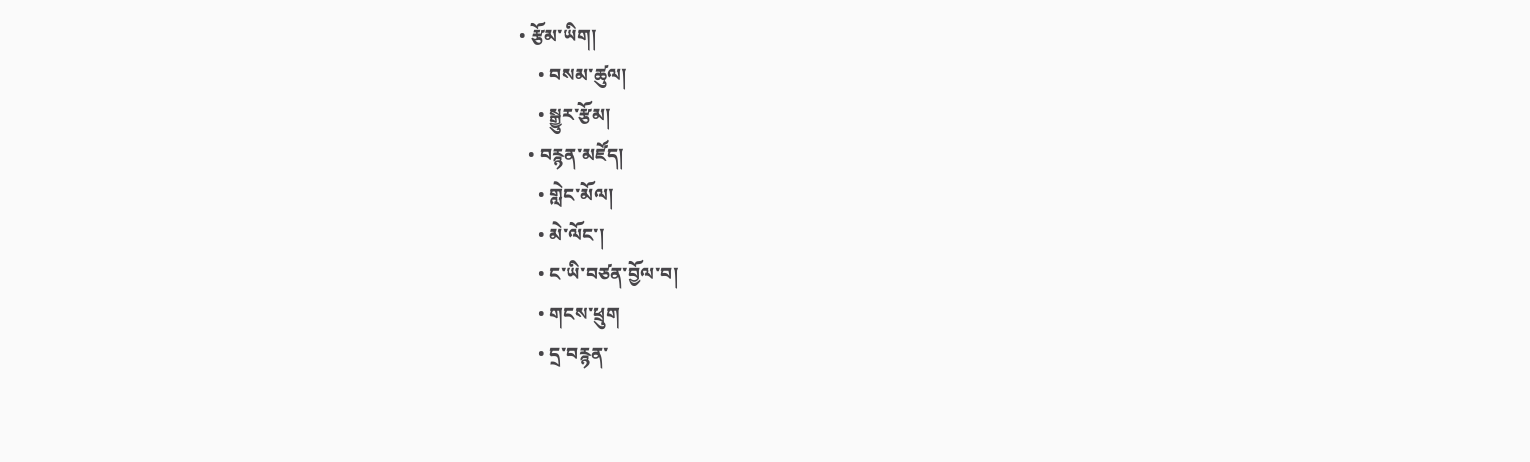• རྩོམ་ཡིག།
    • བསམ་ཚུལ།
    • སྒྱུར་རྩོམ།
  • བརྙན་མཛོད།
    • གླེང་མོལ།
    • མེ་ལོང་།
    • ང་ཡི་བཙན་བྱོལ་བ།
    • གངས་ཕྲུག
    • དྲ་བརྙན་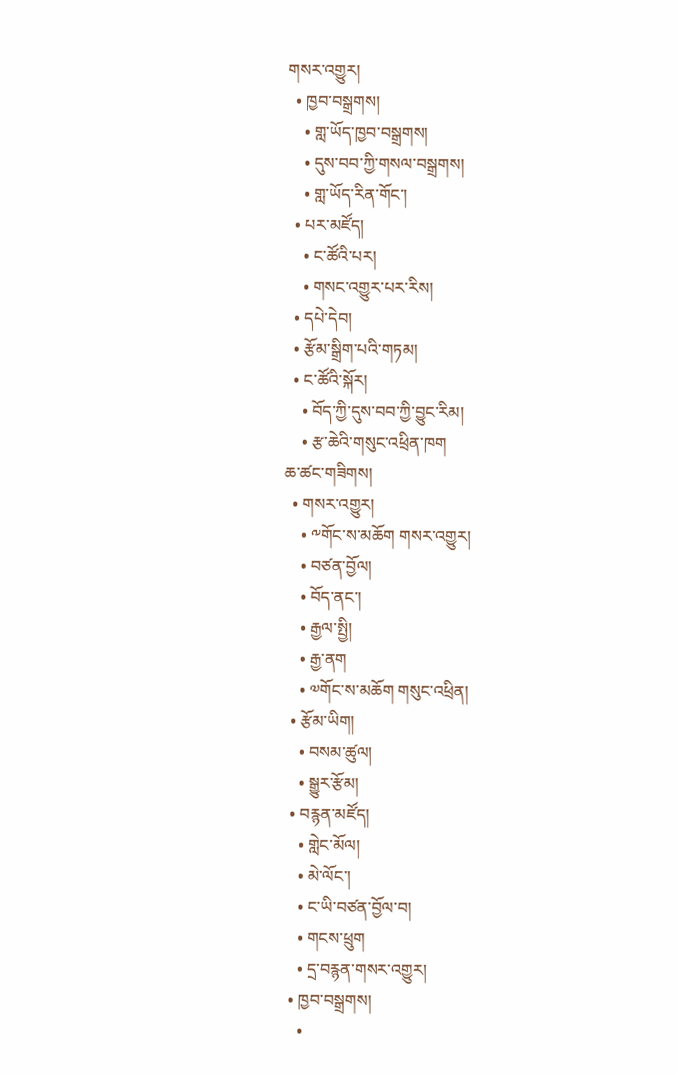གསར་འགྱུར།
  • ཁྱབ་བསྒྲགས།
    • གླ་ཡོད་ཁྱབ་བསྒྲགས།
    • དུས་བབ་ཀྱི་གསལ་བསྒྲགས།
    • གླ་ཡོད་རིན་གོང་།
  • པར་མཛོད།
    • ང་ཚོའི་པར།
    • གསང་འགྱུར་པར་རིས།
  • དཔེ་དེབ།
  • རྩོམ་སྒྲིག་པའི་གཏམ།
  • ང་ཚོའི་སྐོར།
    • བོད་ཀྱི་དུས་བབ་ཀྱི་བྱུང་རིམ།
    • རྩ་ཆེའི་གསུང་འཕྲིན་ཁག
ཆ་ཚང་གཟིགས།
  • གསར་འགྱུར།
    • ༸གོང་ས་མཆོག གསར་འགྱུར།
    • བཙན་བྱོལ།
    • བོད་ནང་།
    • རྒྱལ་སྤྱི།
    • རྒྱ་ནག
    • ༧གོང་ས་མཆོག གསུང་འཕྲིན།
  • རྩོམ་ཡིག།
    • བསམ་ཚུལ།
    • སྒྱུར་རྩོམ།
  • བརྙན་མཛོད།
    • གླེང་མོལ།
    • མེ་ལོང་།
    • ང་ཡི་བཙན་བྱོལ་བ།
    • གངས་ཕྲུག
    • དྲ་བརྙན་གསར་འགྱུར།
  • ཁྱབ་བསྒྲགས།
    •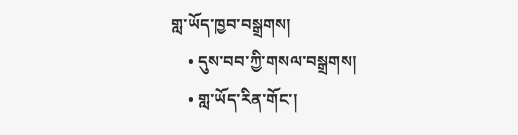གླ་ཡོད་ཁྱབ་བསྒྲགས།
    • དུས་བབ་ཀྱི་གསལ་བསྒྲགས།
    • གླ་ཡོད་རིན་གོང་།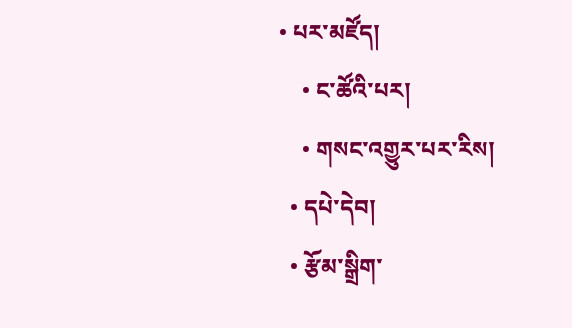• པར་མཛོད།
    • ང་ཚོའི་པར།
    • གསང་འགྱུར་པར་རིས།
  • དཔེ་དེབ།
  • རྩོམ་སྒྲིག་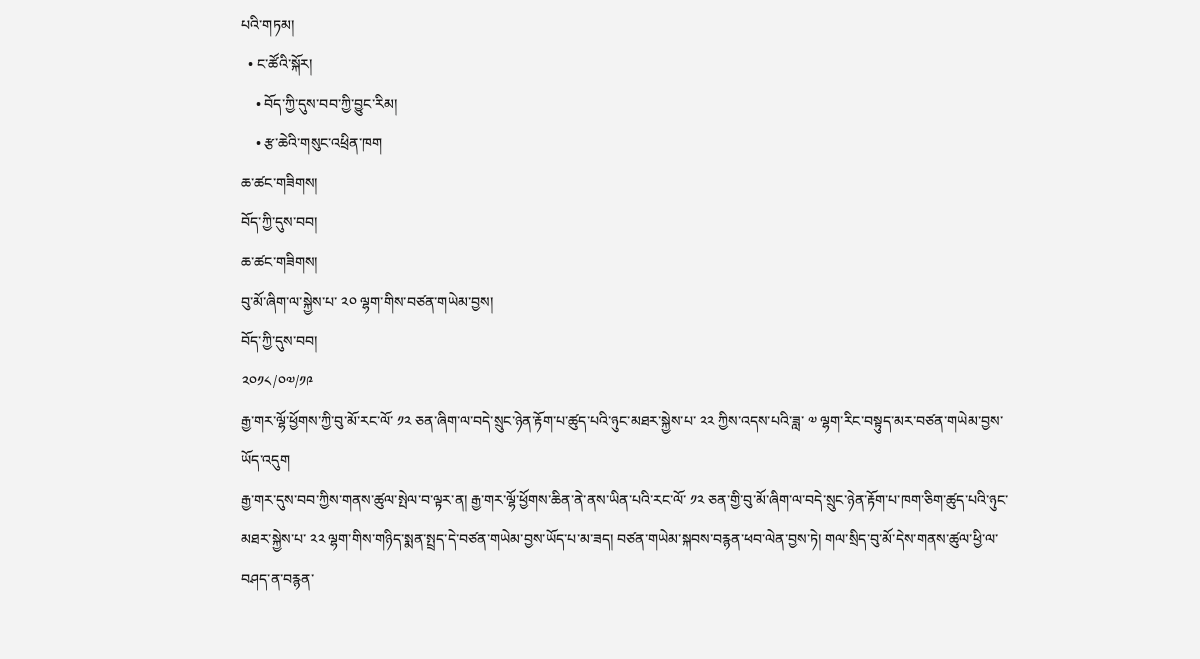པའི་གཏམ།
  • ང་ཚོའི་སྐོར།
    • བོད་ཀྱི་དུས་བབ་ཀྱི་བྱུང་རིམ།
    • རྩ་ཆེའི་གསུང་འཕྲིན་ཁག
ཆ་ཚང་གཟིགས།
བོད་ཀྱི་དུས་བབ།
ཆ་ཚང་གཟིགས།
བུ་མོ་ཞིག་ལ་སྐྱེས་པ་ ༢༠ ལྷག་གིས་བཙན་གཡེམ་བྱས།
བོད་ཀྱི་དུས་བབ།
༢༠༡༨/༠༧/༡༩
རྒྱ་གར་ལྷོ་ཕྱོགས་ཀྱི་བུ་མོ་རང་ལོ་ ༡༢ ཅན་ཞིག་ལ་བདེ་སྲུང་ཉེན་རྟོག་པ་ཚུད་པའི་ཉུང་མཐར་སྐྱེས་པ་ ༢༢ ཀྱིས་འདས་པའི་ཟླ་ ༧ ལྷག་རིང་བསྟུད་མར་བཙན་གཡེམ་བྱས་ཡོད་འདུག
རྒྱ་གར་དུས་བབ་ཀྱིས་གནས་ཚུལ་སྤེལ་བ་ལྟར་ན། རྒྱ་གར་ལྷོ་ཕྱོགས་ཆིན་ནེ་ནས་ཡིན་པའི་རང་ལོ་ ༡༢ ཅན་གྱི་བུ་མོ་ཞིག་ལ་བདེ་སྲུང་ཉེན་རྟོག་པ་ཁག་ཅིག་ཚུད་པའི་ཉུང་མཐར་སྐྱེས་པ་ ༢༢ ལྷག་གིས་གཉིད་སྨན་སྤྲད་དེ་བཙན་གཡེམ་བྱས་ཡོད་པ་མ་ཟད། བཙན་གཡེམ་སྐབས་བརྙན་ཕབ་ལེན་བྱས་ཏེ། གལ་སྲིད་བུ་མོ་དེས་གནས་ཚུལ་ཕྱི་ལ་བཤད་ན་བརྙན་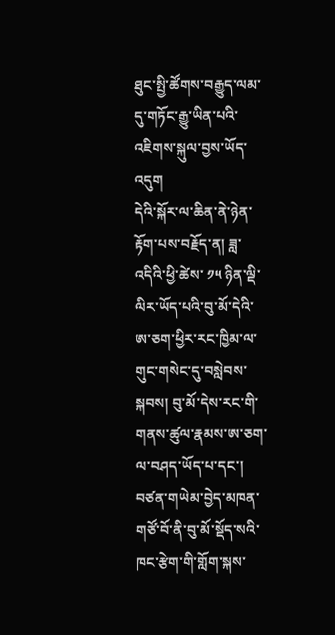ཐུང་སྤྱི་ཚོགས་བརྒྱུད་ལམ་དུ་གཏོང་རྒྱུ་ཡིན་པའི་འཇིགས་སྐུལ་བྱས་ཡོད་འདུག
དེའི་སྐོར་ལ་ཆིན་ནེ་ཉེན་རྟོག་པས་བརྗོད་ན། ཟླ་འདིའི་ཕྱི་ཚེས་ ༡༥ ཉིན་ལྡི་ལིར་ཡོད་པའི་བུ་མོ་དེའི་ཨ་ཅག་ཕྱིར་རང་ཁྱིམ་ལ་གུང་གསེང་དུ་བསླེབས་སྐབས། བུ་མོ་དེས་རང་གི་གནས་ཚུལ་རྣམས་ཨ་ཅག་ལ་བཤད་ཡོད་པ་དང་། བཙན་གཡེམ་བྱེད་མཁན་གཙོ་བོ་ནི་བུ་མོ་སྡོད་སའི་ཁང་རྩེག་གི་གློག་སྐས་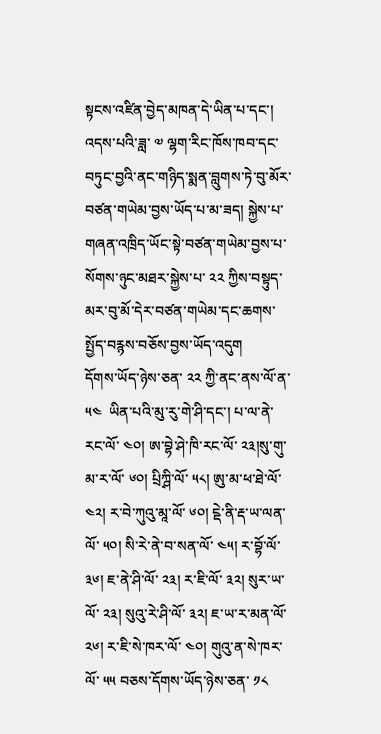སྟངས་འཛིན་བྱེད་མཁན་དེ་ཡིན་པ་དང་། འདས་པའི་ཟླ་ ༧ ལྷག་རིང་ཁོས་ཁབ་དང་བཏུང་བྱའི་ནང་གཉིད་སྨན་བླུགས་ཏེ་བུ་མོར་བཙན་གཡེམ་བྱས་ཡོད་པ་མ་ཟད། སྐྱེས་པ་གཞན་འཁྲིད་ཡོང་སྟེ་བཙན་གཡེམ་བྱས་པ་སོགས་ཉུང་མཐར་སྐྱེས་པ་ ༢༢ ཀྱིས་བསྟུད་མར་བུ་མོ་དེར་བཙན་གཡེམ་དང་ཆགས་སྤྱོད་བརྙས་བཅོས་བྱས་ཡོད་འདུག
དོགས་ཡོད་ཉེས་ཅན་ ༢༢ ཀྱི་ནང་ནས་ལོ་ན་ ༥༤  ཡིན་པའི་མུ་རུ་གེ་ཤི་དང་། པ་ལ་ནེ་རང་ལོ་ ༤༠། ཨ་བྷེ་ཤེ་ཁི་རང་ལོ་ ༢༣།སུ་གུ་མ་ར་ལོ་ ༦༠། པྲིཀྴི་ལོ་ ༥༨། ཨུ་མ་ཕ་ཐེ་ལོ་ ༤༢། ར་བེ་ཀུའུ་མཱ་ལོ་ ༦༠། ངྡེ་ནི་རྡ་ཡ་ལན་ལོ་ ༥༠། སི་རེ་ནེ་བ་སན་ལོ་ ༤༥། ར་བྷོ་ལོ་ ༣༦། ཇ་ནེ་ཤི་ལོ་ ༢༣། ར་ཇི་ལོ་ ༣༢། སུར་ཡ་ལོ་ ༢༣། སུའུ་རེ་ཤི་ལོ་ ༣༢། ཇ་ཡ་ར་མན་ལོ་ ༢༦། ར་ཇི་སེ་ཁར་ལོ་ ༤༠། གུའུ་ན་སེ་ཁར་ལོ་ ༥༥ བཅས་དོགས་ཡོད་ཉེས་ཅན་ ༡༨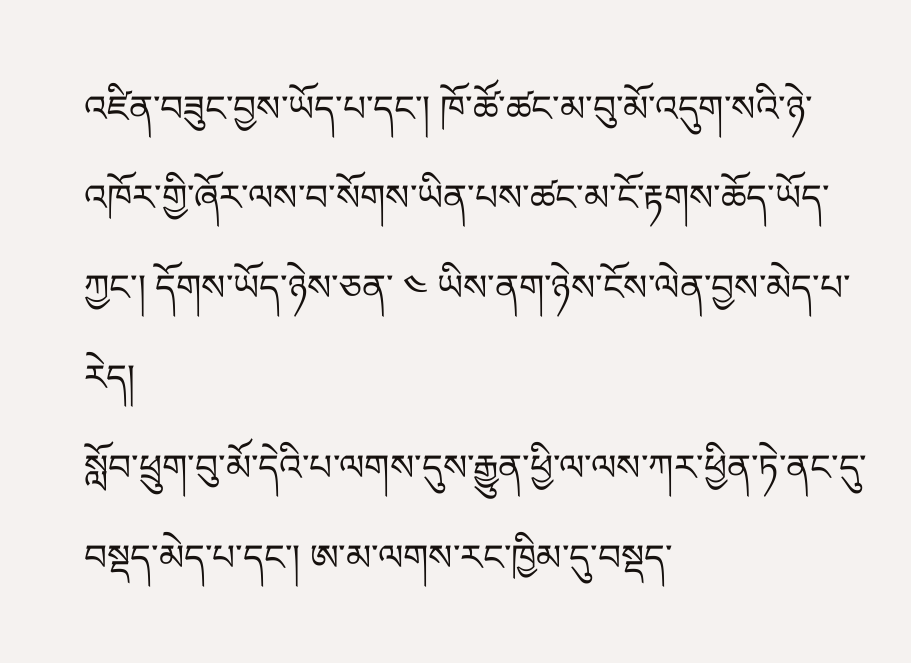འཛིན་བཟུང་བྱས་ཡོད་པ་དང་། ཁོ་ཚོ་ཚང་མ་བུ་མོ་འདུག་སའི་ཉེ་འཁོར་གྱི་ཞོར་ལས་བ་སོགས་ཡིན་པས་ཚང་མ་ངོ་རྟགས་ཆོད་ཡོད་ཀྱང་། དོགས་ཡོད་ཉེས་ཅན་ ༤ ཡིས་ནག་ཉེས་ངོས་ལེན་བྱས་མེད་པ་རེད།
སློབ་ཕྲུག་བུ་མོ་དེའི་པ་ལགས་དུས་རྒྱུན་ཕྱི་ལ་ལས་ཀར་ཕྱིན་ཏེ་ནང་དུ་བསྡད་མེད་པ་དང་། ཨ་མ་ལགས་རང་ཁྱིམ་དུ་བསྡད་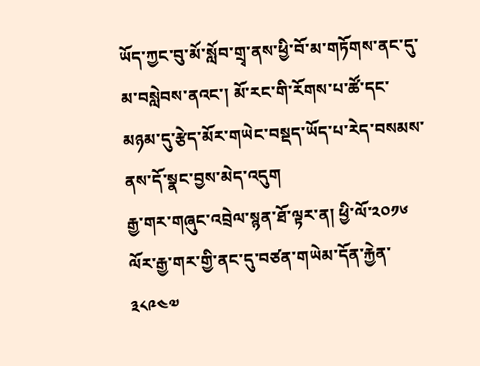ཡོད་ཀྱང་བུ་མོ་སློབ་གྲྭ་ནས་ཕྱི་བོ་མ་གཏོགས་ནང་དུ་མ་བསླེབས་ནའང་། མོ་རང་གི་རོགས་པ་ཚོ་དང་མཉམ་དུ་རྩེད་མོར་གཡེང་བསྡད་ཡོད་པ་རེད་བསམས་ནས་དོ་སྣང་བྱས་མེད་འདུག
རྒྱ་གར་གཞུང་འབྲེལ་སྙན་ཐོ་ལྟར་ན། ཕྱི་ལོ་༢༠༡༦ ལོར་རྒྱ་གར་གྱི་ནང་དུ་བཙན་གཡེམ་དོན་རྐྱེན་ ༣༨༩༤༧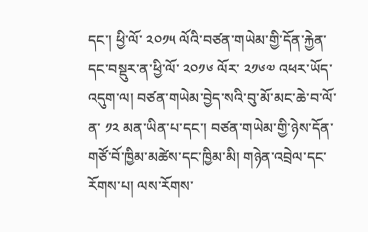དང་། ཕྱི་ལོ་ ༢༠༡༥ ལོའི་བཙན་གཡེམ་གྱི་དོན་རྐྱེན་དང་བསྡུར་ན་ཕྱི་ལོ་ ༢༠༡༦ ལོར་ ༢༡༦༧ འཕར་ཡོད་འདུག་ལ། བཙན་གཡེམ་བྱེད་སའི་བུ་མོ་མང་ཆེ་བ་ལོ་ན་ ༡༢ མན་ཡིན་པ་དང་། བཙན་གཡེམ་གྱི་ཉེས་དོན་གཙོ་བོ་ཁྱིམ་མཚེས་དང་ཁྱིམ་མི། གཉེན་འབྲེལ་དང་རོགས་པ། ལས་རོགས་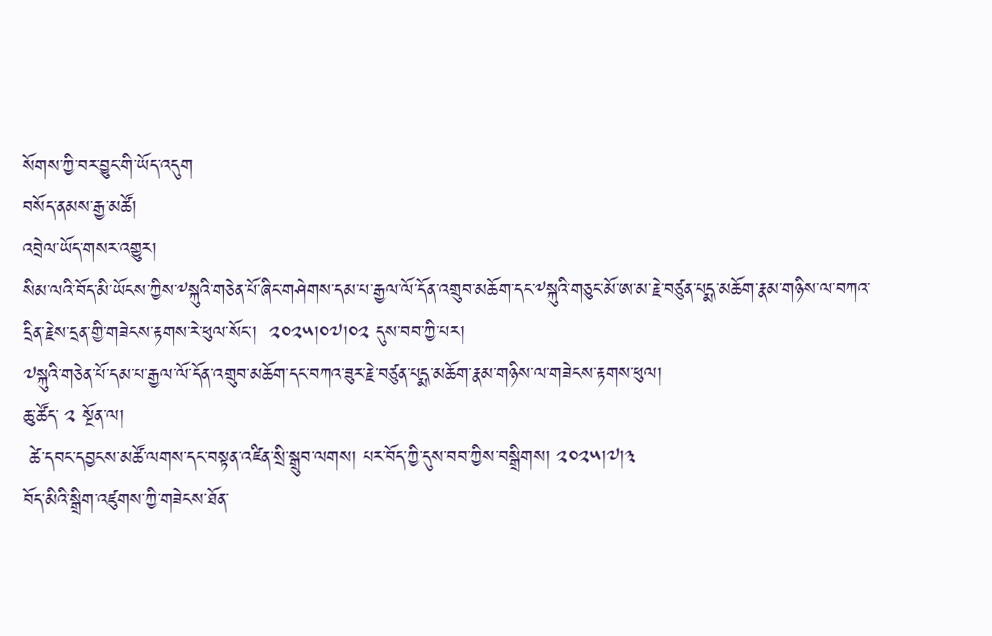སོགས་ཀྱི་བར་བྱུང་གི་ཡོད་འདུག
བསོད་ནམས་རྒྱ་མཚོ།
འབྲེལ་ཡོད་གསར་འགྱུར།
སིམ་ལའི་བོད་མི་ཡོངས་ཀྱིས་༸སྐུའི་གཅེན་པོ་ཞིང་གཤེགས་དམ་པ་རྒྱལ་ལོ་དོན་འགྲུབ་མཆོག་དང་༸སྐུའི་གཅུང་མོ་ཨ་མ་རྗེ་བཙུན་པདྨ་མཆོག་རྣམ་གཉིས་ལ་བཀའ་དྲིན་རྗེས་དྲན་གྱི་གཟེངས་རྟགས་རེ་ཕུལ་སོང་།  ༢༠༢༥།༠༧།༠༢ དུས་བབ་ཀྱི་པར།
༧སྐུའི་གཅེན་པོ་དམ་པ་རྒྱལ་ལོ་དོན་འགྲུབ་མཆོག་དང་བཀའ་ཟུར་རྗེ་བཙུན་པདྨ་མཆོག་རྣམ་གཉིས་ལ་གཟེངས་རྟགས་ཕུལ།
ཆུ་ཚོད་ ༢ སྔོན་ལ།
 ཚེ་དབང་དབྱངས་མཚོ་ལགས་དང་བསྟན་འཛིན་སྲི་སྒྲུབ་ལགས། པར་བོད་ཀྱི་དུས་བབ་ཀྱིས་བསྒྲིགས། ༢༠༢༥།༧།༣
བོད་མིའི་སྒྲིག་འཛུགས་ཀྱི་གཟེངས་ཐོན་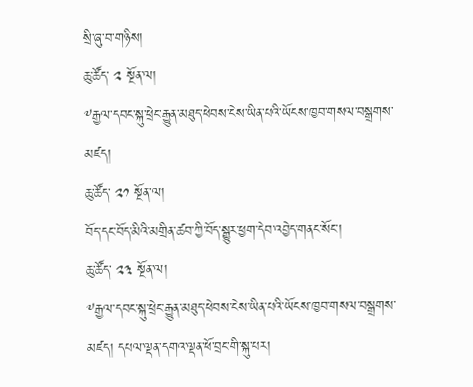སྲི་ཞུ་བ་གཉིས།
ཆུ་ཚོད་ ༢ སྔོན་ལ།
༸རྒྱལ་དབང་སྐུ་ཕྲེང་རྒྱུན་མཐུད་ཕེབས་ངེས་ཡིན་པའི་ཡོངས་ཁྱབ་གསལ་བསྒྲགས་མཛད།
ཆུ་ཚོད་ ༢༡ སྔོན་ལ།
བོད་དང་བོད་མིའི་མགྲིན་ཚབ་ཀྱི་བོད་སྒྱུར་ཕྱག་དེབ་འབྱེད་གནང་སོང་།
ཆུ་ཚོད་ ༢༣ སྔོན་ལ།
༸རྒྱལ་དབང་སྐུ་ཕྲེང་རྒྱུན་མཐུད་ཕེབས་ངེས་ཡིན་པའི་ཡོངས་ཁྱབ་གསལ་བསྒྲགས་མཛད། དཔལ་ལྡན་དགའ་ལྡན་ཕོ་བྲང་གི་སྐུ་པར།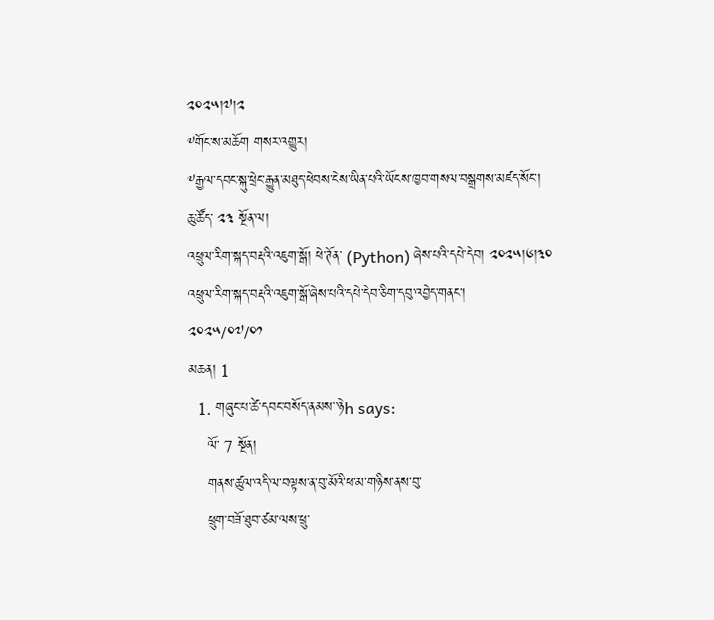༢༠༢༥།༧།༢
༸གོང་ས་མཆོག གསར་འགྱུར།
༸རྒྱལ་དབང་སྐུ་ཕྲེང་རྒྱུན་མཐུད་ཕེབས་ངེས་ཡིན་པའི་ཡོངས་ཁྱབ་གསལ་བསྒྲགས་མཛད་སོང་།
ཆུ་ཚོད་ ༢༣ སྔོན་ལ།
འཕྲུལ་རིག་སྐད་བརྡའི་འཇུག་སྒོ། ཕེ་ཊོན་ (Python) ཞེས་པའི་དཔེ་དེབ། ༢༠༢༥།༦།༣༠
འཕྲུལ་རིག་སྐད་བརྡའི་འཇུག་སྒོ་ཞེས་པའི་དཔེ་དེབ་ཅིག་དབུ་འབྱེད་གནང་།
༢༠༢༥/༠༧/༠༡
མཆན། 1
  1. གཞུང་པ་ཚེ་དབང་བསོད་ནམས་་ཉེh says:
    ལོ་ 7 སྔོན།
    གནས་ཚུལ་འདི་ལ་བལྟས་ན་བུ་མོའི་ཕ་མ་གཉིས་ནས་བུ་
    ཕྲུག་བཟོ་ཐུབ་ཙམ་ལས་ཕྲུ་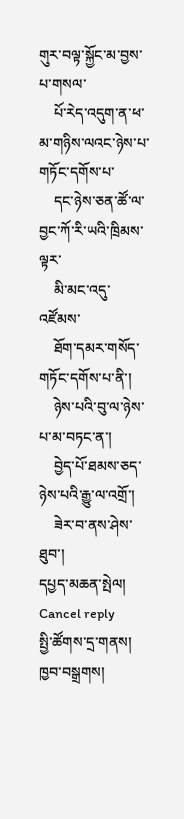གུར་བལྟ་སྐྱོང་མ་བྱས་པ་གསལ་
    པོ་རེད་འདུག་ན་ཕ་མ་གཉིས་ལའང་ཉེས་པ་གཏོང་དགོས་པ་
    དང་ཉེས་ཅན་ཚོ་ལ་བྱང་ཀོ་རི་ཡའི་ཁྲིམས་ལྟར་
    མི་མང་འདུ་འཛོམས་
    ཐོག་དམར་གསོད་གཏོང་དགོས་པ་ནི་།
    ཉེས་པའི་བུ་ལ་ཉེས་པ་མ་བཏང་ན་།
    བྱེད་པོ་ཐམས་ཅད་ཉེས་པའི་རྒྱུ་ལ་འགྲོ་།
    ཟེར་བ་ནས་ཤེས་ཐུབ་།
དཔྱད་མཆན་སྤེལ། Cancel reply
སྤྱི་ཚོགས་དྲ་གནས།
ཁྱབ་བསྒྲགས།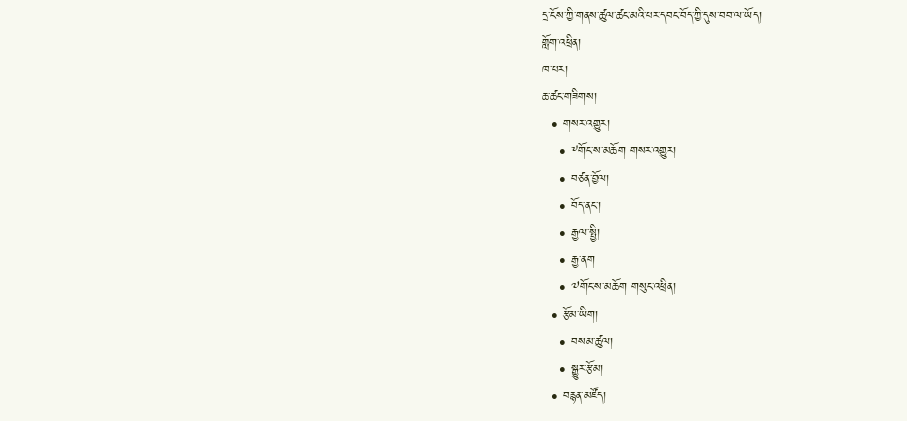དྲ་ངོས་ཀྱི་གནས་ཚུལ་ཚང་མའི་པར་དབང་བོད་ཀྱི་དུས་བབ་ལ་ཡོད།
གློག་འཕྲིན།
ཁ་པར།
ཆ་ཚང་གཟིགས།
  • གསར་འགྱུར།
    • ༸གོང་ས་མཆོག གསར་འགྱུར།
    • བཙན་བྱོལ།
    • བོད་ནང་།
    • རྒྱལ་སྤྱི།
    • རྒྱ་ནག
    • ༧གོང་ས་མཆོག གསུང་འཕྲིན།
  • རྩོམ་ཡིག།
    • བསམ་ཚུལ།
    • སྒྱུར་རྩོམ།
  • བརྙན་མཛོད།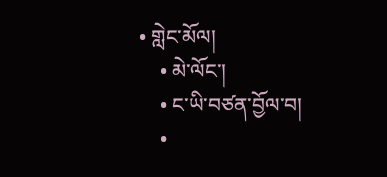• གླེང་མོལ།
    • མེ་ལོང་།
    • ང་ཡི་བཙན་བྱོལ་བ།
    •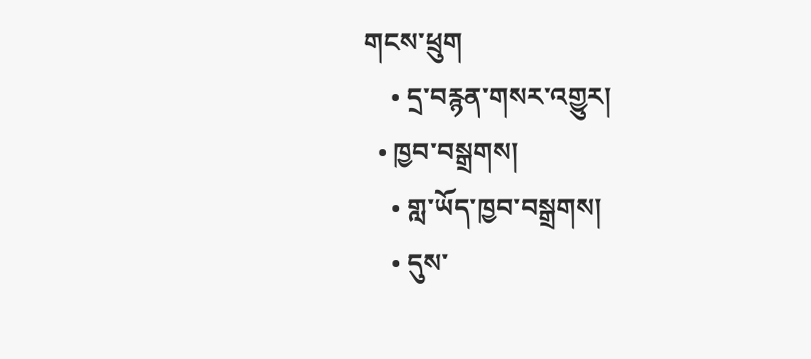གངས་ཕྲུག
    • དྲ་བརྙན་གསར་འགྱུར།
  • ཁྱབ་བསྒྲགས།
    • གླ་ཡོད་ཁྱབ་བསྒྲགས།
    • དུས་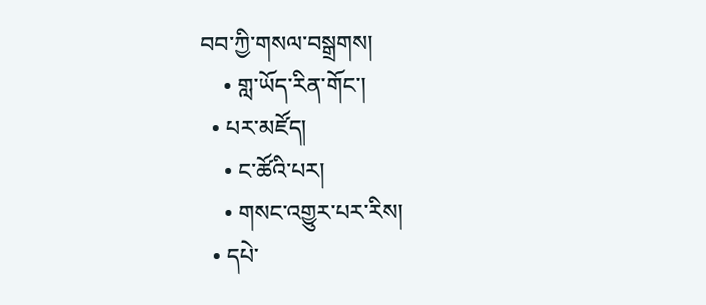བབ་ཀྱི་གསལ་བསྒྲགས།
    • གླ་ཡོད་རིན་གོང་།
  • པར་མཛོད།
    • ང་ཚོའི་པར།
    • གསང་འགྱུར་པར་རིས།
  • དཔེ་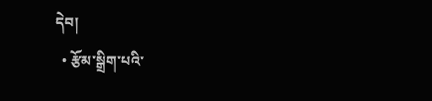དེབ།
  • རྩོམ་སྒྲིག་པའི་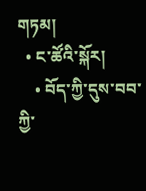གཏམ།
  • ང་ཚོའི་སྐོར།
    • བོད་ཀྱི་དུས་བབ་ཀྱི་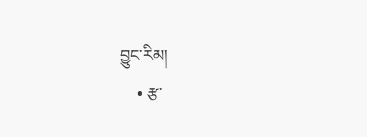བྱུང་རིམ།
    • རྩ་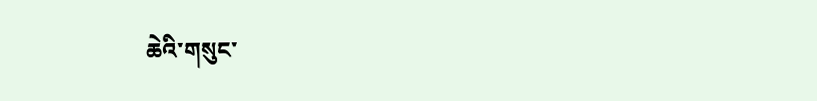ཆེའི་གསུང་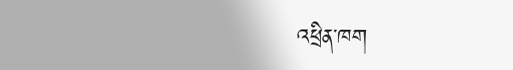འཕྲིན་ཁག